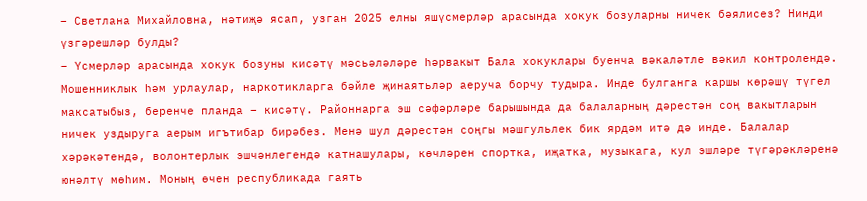– Светлана Михайловна, нәтиҗә ясап, узган 2025 елны яшүсмерләр арасында хокук бозуларны ничек бәялисез? Нинди үзгәрешләр булды?
– Үсмерләр арасында хокук бозуны кисәтү мәсьәләләре һәрвакыт Бала хокуклары буенча вәкаләтле вәкил контролендә. Мошенниклык һәм урлаулар, наркотикларга бәйле җинаятьләр аеруча борчу тудыра. Инде булганга каршы көрәшү түгел максатыбыз, беренче планда – кисәтү. Районнарга эш сәфәрләре барышында да балаларның дәрестән соң вакытларын ничек уздыруга аерым игътибар бирәбез. Менә шул дәрестән соңгы мәшгульлек бик ярдәм итә дә инде. Балалар хәрәкәтендә, волонтерлык эшчәнлегендә катнашулары, көчләрен спортка, иҗатка, музыкага, кул эшләре түгәрәкләренә юнәлтү мөһим. Моның өчен республикада гаять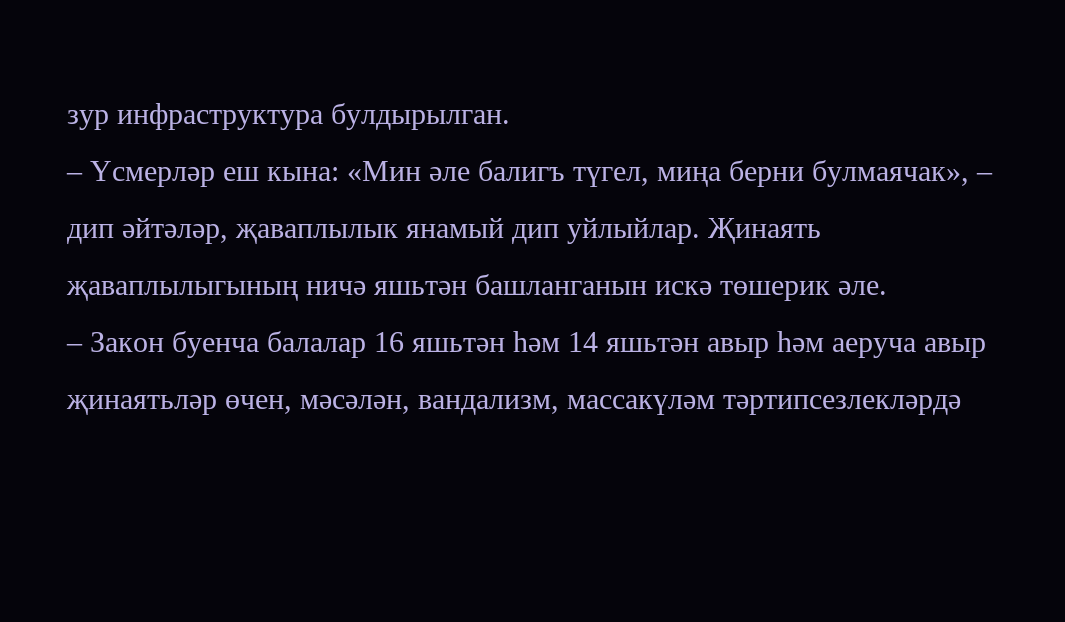зур инфраструктура булдырылган.
– Үсмерләр еш кына: «Мин әле балигъ түгел, миңа берни булмаячак», – дип әйтәләр, җаваплылык янамый дип уйлыйлар. Җинаять җаваплылыгының ничә яшьтән башланганын искә төшерик әле.
– Закон буенча балалар 16 яшьтән һәм 14 яшьтән авыр һәм аеруча авыр җинаятьләр өчен, мәсәлән, вандализм, массакүләм тәртипсезлекләрдә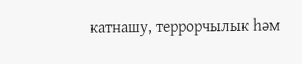катнашу, террорчылык һәм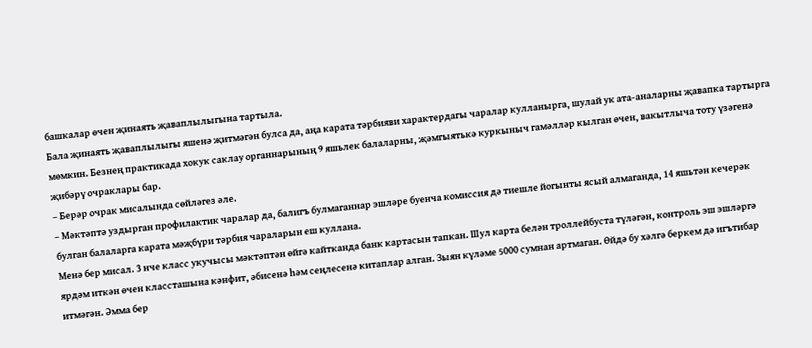башкалар өчен җинаять җаваплылыгына тартыла.
Бала җинаять җаваплылыгы яшенә җитмәгән булса да, аңа карата тәрбияви характердагы чаралар кулланырга, шулай ук ата-аналарны җавапка тартырга мөмкин. Безнең практикада хокук саклау органнарының 9 яшьлек балаларны, җәмгыятькә куркыныч гамәлләр кылган өчен, вакытлыча тоту үзәгенә җибәрү очраклары бар.
– Берәр очрак мисалында сөйләгез әле.
– Мәктәптә уздырган профилактик чаралар да, балигъ булмаганнар эшләре буенча комиссия дә тиешле йогынты ясый алмаганда, 14 яшьтән кечерәк булган балаларга карата мәҗбүри тәрбия чараларын еш куллана.
Менә бер мисал. 3 нче класс укучысы мәктәптән өйгә кайтканда банк картасын тапкан. Шул карта белән троллейбуста түләгән, контроль эш эшләргә ярдәм иткән өчен классташына кәнфит, әбисенә һәм сеңлесенә китаплар алган. Зыян күләме 5000 сумнан артмаган. Өйдә бу хәлгә беркем дә игътибар итмәгән. Әмма бер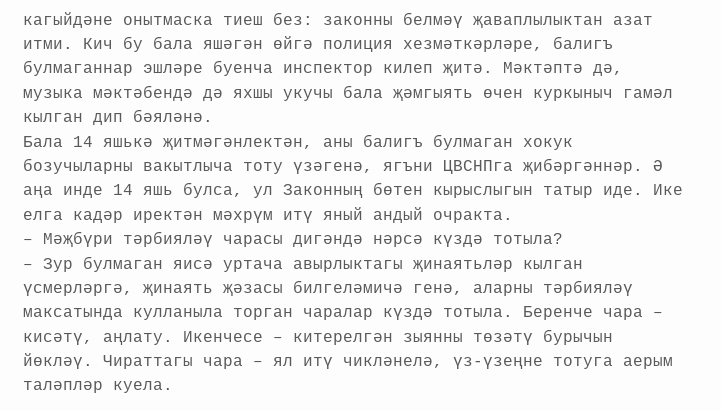кагыйдәне онытмаска тиеш без: законны белмәү җаваплылыктан азат итми. Кич бу бала яшәгән өйгә полиция хезмәткәрләре, балигъ булмаганнар эшләре буенча инспектор килеп җитә. Мәктәптә дә, музыка мәктәбендә дә яхшы укучы бала җәмгыять өчен куркыныч гамәл кылган дип бәяләнә.
Бала 14 яшькә җитмәгәнлектән, аны балигъ булмаган хокук бозучыларны вакытлыча тоту үзәгенә, ягъни ЦВСНПга җибәргәннәр. Ә аңа инде 14 яшь булса, ул Законның бөтен кырыслыгын татыр иде. Ике елга кадәр иректән мәхрүм итү яный андый очракта.
– Мәҗбүри тәрбияләү чарасы дигәндә нәрсә күздә тотыла?
– Зур булмаган яисә уртача авырлыктагы җинаятьләр кылган үсмерләргә, җинаять җәзасы билгеләмичә генә, аларны тәрбияләү максатында кулланыла торган чаралар күздә тотыла. Беренче чара – кисәтү, аңлату. Икенчесе – китерелгән зыянны төзәтү бурычын йөкләү. Чираттагы чара – ял итү чикләнелә, үз-үзеңне тотуга аерым таләпләр куела.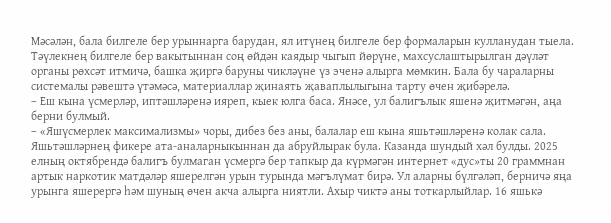Мәсәлән, бала билгеле бер урыннарга барудан, ял итүнең билгеле бер формаларын кулланудан тыела. Тәүлекнең билгеле бер вакытыннан соң өйдән каядыр чыгып йөрүне, махсуслаштырылган дәүләт органы рөхсәт итмичә, башка җиргә баруны чикләүне үз эченә алырга мөмкин. Бала бу чараларны системалы рәвештә үтәмәсә, материаллар җинаять җаваплылыгына тарту өчен җибәрелә.
– Еш кына үсмерләр, иптәшләренә ияреп, кыек юлга баса. Янәсе, ул балигълык яшенә җитмәгән, аңа берни булмый.
– «Яшүсмерлек максимализмы» чоры, дибез без аны, балалар еш кына яшьтәшләренә колак сала. Яшьтәшләрнең фикере ата-аналарныкыннан да абруйлырак була. Казанда шундый хәл булды. 2025 елның октябрендә балигъ булмаган үсмергә бер тапкыр да күрмәгән интернет «дус»ты 20 граммнан артык наркотик матдәләр яшерелгән урын турында мәгълүмат бирә. Ул аларны бүлгәләп, берничә яңа урынга яшерергә һәм шуның өчен акча алырга ниятли. Ахыр чиктә аны тоткарлыйлар. 16 яшькә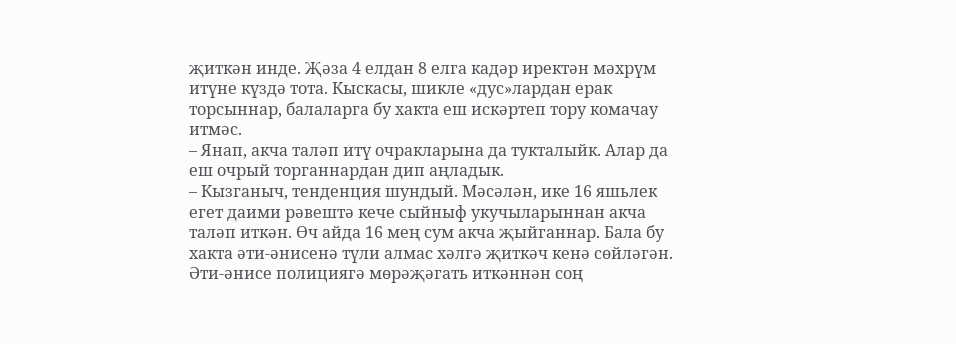җиткән инде. Җәза 4 елдан 8 елга кадәр иректән мәхрүм итүне күздә тота. Кыскасы, шикле «дус»лардан ерак торсыннар, балаларга бу хакта еш искәртеп тору комачау итмәс.
– Янап, акча таләп итү очракларына да тукталыйк. Алар да еш очрый торганнардан дип аңладык.
– Кызганыч, тенденция шундый. Мәсәлән, ике 16 яшьлек егет даими рәвештә кече сыйныф укучыларыннан акча таләп иткән. Өч айда 16 мең сум акча җыйганнар. Бала бу хакта әти-әнисенә түли алмас хәлгә җиткәч кенә сөйләгән. Әти-әнисе полициягә мөрәҗәгать иткәннән соң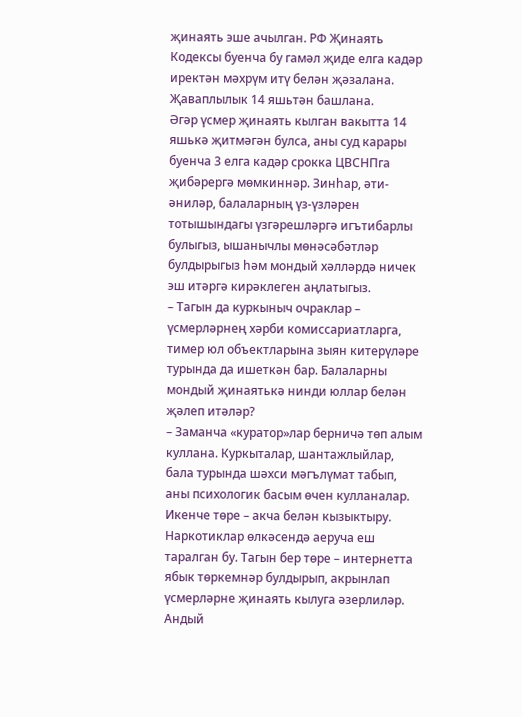җинаять эше ачылган. РФ Җинаять Кодексы буенча бу гамәл җиде елга кадәр иректән мәхрүм итү белән җәзалана. Җаваплылык 14 яшьтән башлана.
Әгәр үсмер җинаять кылган вакытта 14 яшькә җитмәгән булса, аны суд карары буенча 3 елга кадәр срокка ЦВСНПга җибәрергә мөмкиннәр. Зинһар, әти-әниләр, балаларның үз-үзләрен тотышындагы үзгәрешләргә игътибарлы булыгыз, ышанычлы мөнәсәбәтләр булдырыгыз һәм мондый хәлләрдә ничек эш итәргә кирәклеген аңлатыгыз.
– Тагын да куркыныч очраклар – үсмерләрнең хәрби комиссариатларга, тимер юл объектларына зыян китерүләре турында да ишеткән бар. Балаларны мондый җинаятькә нинди юллар белән җәлеп итәләр?
– Заманча «куратор»лар берничә төп алым куллана. Куркыталар, шантажлыйлар, бала турында шәхси мәгълүмат табып, аны психологик басым өчен кулланалар. Икенче төре – акча белән кызыктыру. Наркотиклар өлкәсендә аеруча еш таралган бу. Тагын бер төре – интернетта ябык төркемнәр булдырып, акрынлап үсмерләрне җинаять кылуга әзерлиләр.
Андый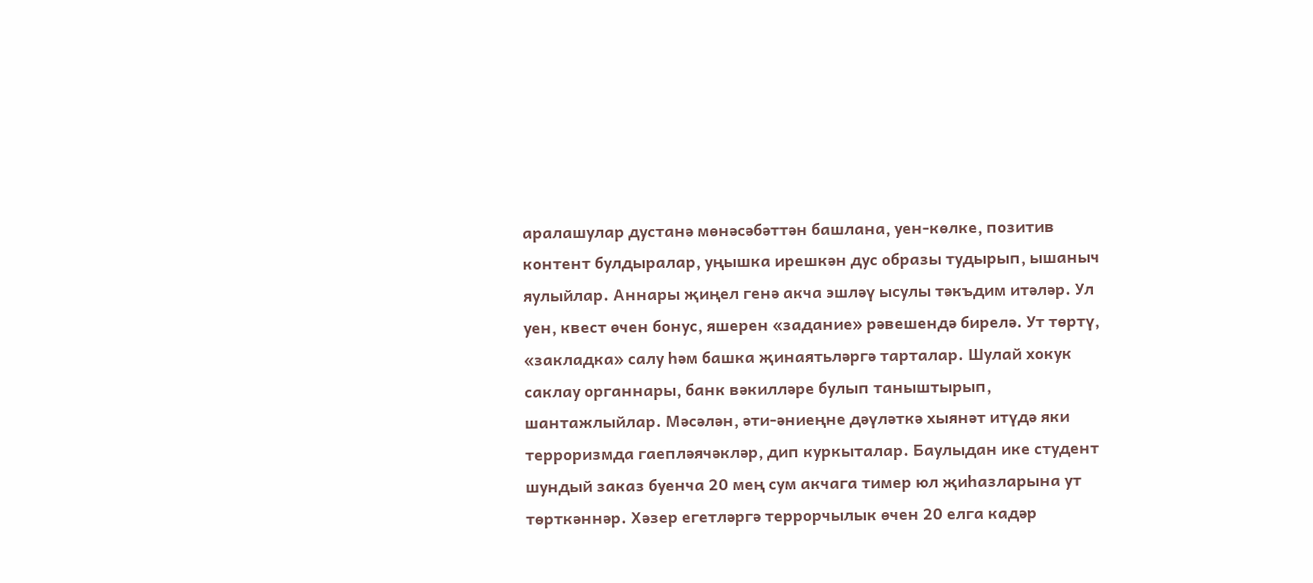аралашулар дустанә мөнәсәбәттән башлана, уен-көлке, позитив контент булдыралар, уңышка ирешкән дус образы тудырып, ышаныч яулыйлар. Аннары җиңел генә акча эшләү ысулы тәкъдим итәләр. Ул уен, квест өчен бонус, яшерен «задание» рәвешендә бирелә. Ут төртү, «закладка» салу һәм башка җинаятьләргә тарталар. Шулай хокук саклау органнары, банк вәкилләре булып таныштырып, шантажлыйлар. Мәсәлән, әти-әниеңне дәүләткә хыянәт итүдә яки терроризмда гаепләячәкләр, дип куркыталар. Баулыдан ике студент шундый заказ буенча 20 мең сум акчага тимер юл җиһазларына ут төрткәннәр. Хәзер егетләргә террорчылык өчен 20 елга кадәр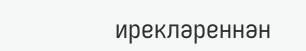ирекләреннән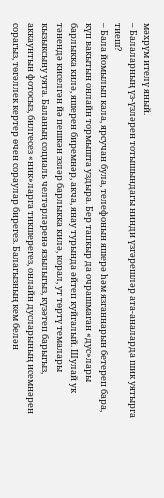мәхрүм ителү яный.
– Балаларның үз-үзләрен тотышындагы нинди үзгәрешләр ата-аналарда шик уятырга тиеш?
– Бала йомылып кала, ярсучан була, телефонын яшерә һәм язганнарын бетереп бара, күп вакытын онлайн тормышта уздыра. Бер тапкыр да очрашмаган «дус»лары барлыкка килә, яшерен биремнәр, акча, янау турында әйтеп куйгалый. Шулай ук тәнендә киселгән йә пешкән эзләр барлыкка килә, корал, ут төртү темалары кызыксыну уята. Баланың социаль челтәрләренә язылыгыз, күзәтеп барыгыз, аккаунтын фотосыз, билгесез «ник»ларга тикшерегез, онлайн дусларының исемнәрен сорагыз, төгәллек кертер өчен сораулар бирегез. Балагызның кем белән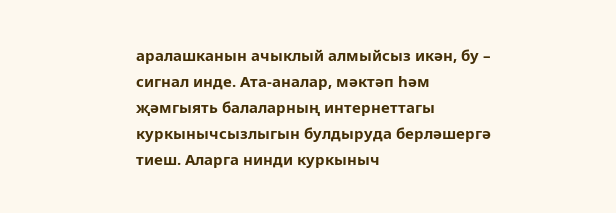аралашканын ачыклый алмыйсыз икән, бу – сигнал инде. Ата-аналар, мәктәп һәм җәмгыять балаларның интернеттагы куркынычсызлыгын булдыруда берләшергә тиеш. Аларга нинди куркыныч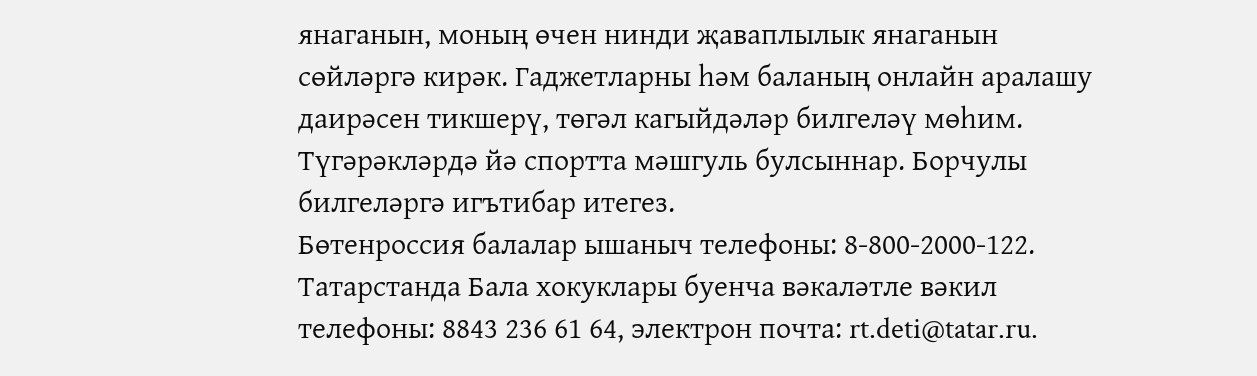янаганын, моның өчен нинди җаваплылык янаганын сөйләргә кирәк. Гаджетларны һәм баланың онлайн аралашу даирәсен тикшерү, төгәл кагыйдәләр билгеләү мөһим. Түгәрәкләрдә йә спортта мәшгуль булсыннар. Борчулы билгеләргә игътибар итегез.
Бөтенроссия балалар ышаныч телефоны: 8-800-2000-122.
Татарстанда Бала хокуклары буенча вәкаләтле вәкил телефоны: 8843 236 61 64, электрон почта: rt.deti@tatar.ru.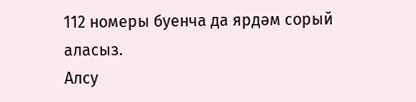112 номеры буенча да ярдәм сорый аласыз.
Алсу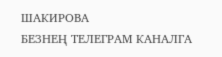ШАКИРОВА
БЕЗНЕҢ ТЕЛЕГРАМ КАНАЛГА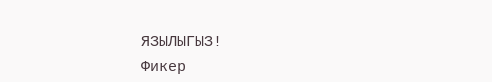ЯЗЫЛЫГЫЗ!
Фикер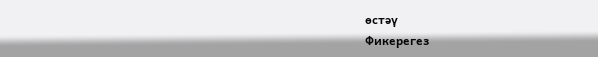өстәү
Фикерегез